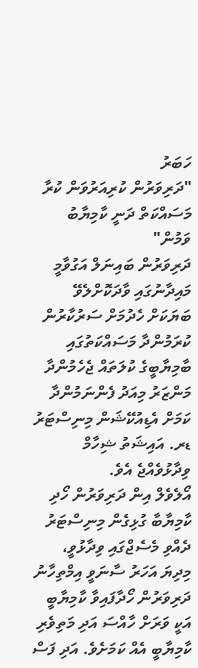ހަބަރު
"ދަރިވަރުން ކުރިއަރުވަން ކުރާ މަސައްކަތް ދަނީ ކާމިޔާބު ވަމުން"
ދަރިވަރުން ބައިނަލް އަގުވާމީ މައިދާނުގައި ވާދަކޮށްލެވޭ ބަޔަކަށް ހެދުމަށް ސަރުކާރުން ކުރަމުންދާ މަސައްކަތުގައި ބާމިޔާބީގެ ކުލަތައް ޖެހެމުންދާ މަންޒަރު މިއަދު ފެންނަމުންދާ ކަމަށް އެޑިއުކޭޝަން މިނިސްޓަރު ޑރ. އައިޝަތު ޝިހާމް ވިދާޅުވެއްޖެ އެވެ.
އޯލެވެލް އިން ދަރިވަރުން ހޯދި ކާމިޔާބާ ގުޅިގެން މިނިސްޓަރު ދެއްވި މެސެޖްގައި ވިދާޅުވީ، މިދިޔަ އަހަރު ސާނަވީ އިމްތިހާނު ދަރިވަރުން ހޯދާފައިވާ ކާމިޔާބީ އަކީ ވަރަށް ހާއްސަ އަދި މަތިވެރި ކާމިޔާބީ އެއް ކަމަށެވެ. އަދި ފަސް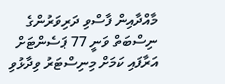މާއްދާއިން ފާސްވި ދަރިވަރުންގެ ނިސްބަތް ވަނީ 77 ޕަސެންޓަށް އަރާފައި ކަމަށް މިނިސްޓަރު ވިދާޅުވި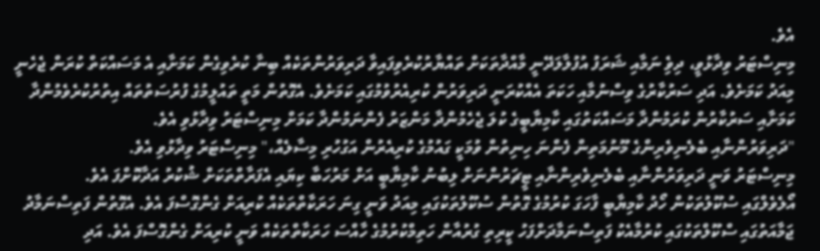އެވެ.
މިނިސްޓަރު ވިދާޅުވީ، ދިވެި ނަމާއި ޝަރަފު އުފުލާލަދޭނީ މާއްދާތަކަށް ތައްޔާރުކުރެވިފައިވާ ދަރިވަރުންތަކެއް ބިނާ ކުރެވިގެން ކަމަށާއި އެ މަސައްކަތް ކުރަން ޖެހެނީ މިއަދު ކަމަށެވެ. އަދި ސަރުކާރުގެ ވިސްނުމާއި ހަކަތަ އެއްކުރަނީ ދަރިވަރުން ކުރިއެރުވުމުގައި ކަމަށެވެ. އެގޮތުން މަތީ ތައުލީމުގެ ފުރުސަތުތައް އިތުރުކުރެވެމުންދާ ކަމަށާއި ސަރުކާރުން ކުރަމުންދާ މަސައްކަތުގައި ކާމިޔާބީގެ ކުލަ ޖެހެމުންދާ މަންޒަރު ފެންނަމުންދާ ކަމަށް މިނިސްޓަރު ވިދާޅުވި އެވެ.
"ދަރިވަރުންނާއި ބެލެނިވެރިންގެ މޫނުމަތިން ފެންނަ ހިނިތުން ވުމަކީ ގައުމުގެ ކުރިއެރުން އަގުހުރި މިސާލެއް،" މިނިސްޓަރު ވިދާޅުވި އެވެ.
މިނިސްޓަރު ވަނީ ދަރިވަރުންނާއި ބެލެނިވެރިންނާއި ޓީޗަރުންނަށް ލިބުނު ކާމިޔާބީ އަށް މަރުހަބާ ކިޔައި އެފަރާތްތަކަށް ޝުކުރު އަދާކޮށްފަ އެވެ.
އޯލެވެލްގައި ސުކޫލުތަކުން ހޯދު ކާމިޔާބީ ފާހަގަ ކުރުމުގެ ގޮތުން ސުކޫލުތަކުގައި މިއަދު ވަނީ ގިނަ ހަރަކާތްތަކެއް ކުރިއަށް ގެންގޮސްފަ އެވެ. އެގޮތުން ފަތިސްނަމާދު ޖަމާއަތުގައި ސްކޫލްތަކުގައި ކުރުމާއެކު ފަތިސްނަމާދަށްފަހު ކީރިތި ގުރުއާން ހަތިމްކުރުމުގެ ހާއްސަ ހަރަކާތްތަކެއް ވަނީ ކުރިއަށް ގެންގޮސްފަ އެވެ. އަދި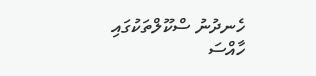ހެނދުނު ސްކޫލްތަކުގައި ހާއްސަ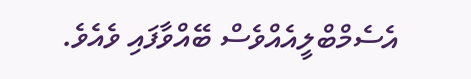އެސެމްބްލީއެއްވެސް ބޭއްވާފައި ވެއެވެ.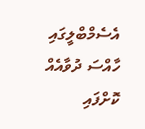އެސެމްބްލީގައި ހާއްސަ ދުވާއެއް ކޮށްފައި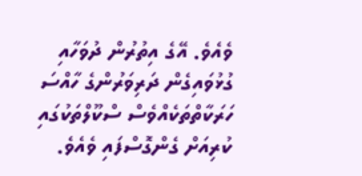ވެއެވެ. އޭގެ އިތުރުން ދުވަހާއި ގުޅުވައިގެން ދަރިވަރުންގެ ހާއްސަ ހަރަކާތްތަކެއްވެސް ސްކޫލްތަކުގައި ކުރިއަށް ގެންގޮސްފައި ވެއެވެ.